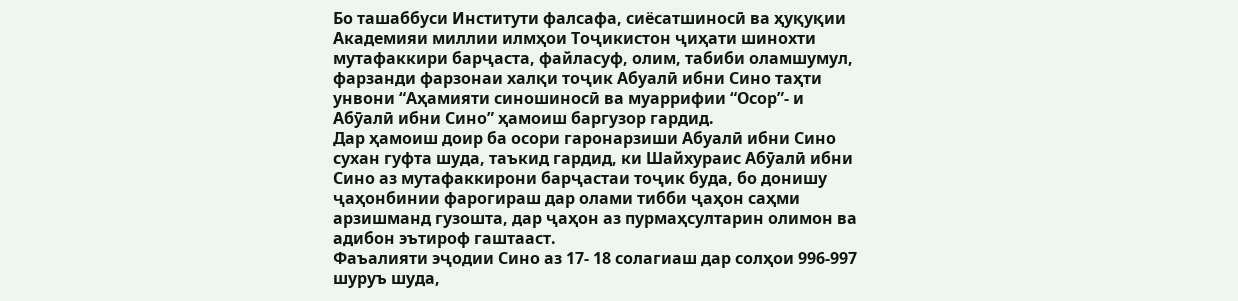Бо ташаббуси Институти фалсафа, сиёсатшиносӣ ва ҳуқуқии Академияи миллии илмҳои Тоҷикистон ҷиҳати шинохти мутафаккири барҷаста, файласуф, олим, табиби оламшумул, фарзанди фарзонаи халқи тоҷик Абуалӣ ибни Сино таҳти унвони “Аҳамияти синошиносӣ ва муаррифии “Осор”- и Абӯалӣ ибни Сино” ҳамоиш баргузор гардид.
Дар ҳамоиш доир ба осори гаронарзиши Абуалӣ ибни Сино сухан гуфта шуда, таъкид гардид, ки Шайхураис Абӯалӣ ибни Сино аз мутафаккирони барҷастаи тоҷик буда, бо донишу ҷаҳонбинии фарогираш дар олами тибби ҷаҳон саҳми арзишманд гузошта, дар ҷаҳон аз пурмаҳсултарин олимон ва адибон эътироф гаштааст.
Фаъалияти эҷодии Сино аз 17- 18 солагиаш дар солҳои 996-997 шуруъ шуда,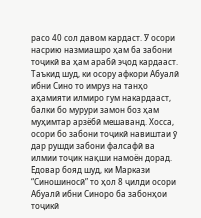расо 40 сол давом кардаст. Ӯ осори насрию назмиашро ҳам ба забони тоҷикӣ ва ҳам арабӣ эҷод кардааст.
Таъкид шуд, ки осору афкори Абуалӣ ибни Сино то имруз на танҳо аҳамияти илмиро гум накардааст, балки бо мурури замон боз ҳам муҳимтар арзёбӣ мешаванд. Хосса, осори бо забони тоҷикӣ навиштаи ӯ дар рушди забони фалсафӣ ва илмии тоҷик нақши намоён дорад.
Ёдовар бояд шуд, ки Маркази “Синошиносӣ” то ҳол 8 ҷилди осори Абуалӣ ибни Синоро ба забонҳои тоҷикӣ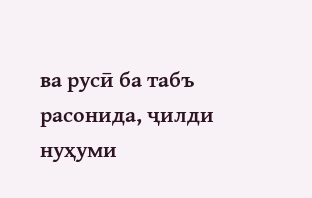ва русӣ ба табъ расонида, ҷилди нуҳуми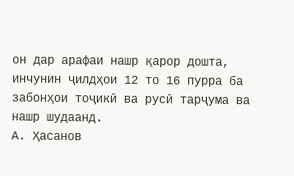он дар арафаи нашр қарор дошта, инчунин ҷилдҳои 12 то 16 пурра ба забонҳои тоҷикӣ ва русӣ тарҷума ва нашр шудаанд.
А. Ҳасанов